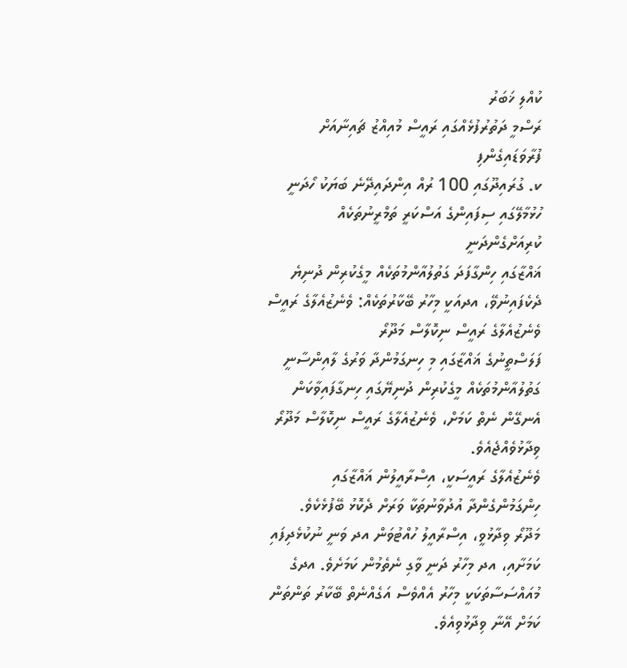ކުއްލި ޚަބަރު
ރަސްމީ ދަތުރުފުޅެއްގައި ރައީސް މުއިއްޒު ޗައިނާއަށް ފުރާވަޑައިގެންފި
ކ. ގުރައިދޫގައި 100 ރުއް އިންދައިދޭނެ ބަޔަކު ހޯދަނީ
ހުޅުމާލޭގައި ސިފައިންގެ އަސްކަރީ ތަމްރީނުތަކެއް ކުރިއަށްގެންދަނީ
ޣައްޒާގައި ހިންގާފަދަ ގަތުލުއާންމުތަކެއް މީގެކުރިން ދުނިޔެ ދެކެފައިނުވޭ، އދއަކީ މިހާރު ބޭކާރުތަކެއް: ވެނެޒުއެލާގެ ރައީސް
ވެނެޒުއެލާގެ ރައީސް ނިކޮލާސް މަދޫރޯ
ފަލަސްތީނުގެ ޣައްޒާގައި މި ހިނގަމުންދާ ވަރުގެ ލާއިންސާނީ ގަތުލުއާންމުތަކެއް މީގެކުރިން ދުނިޔޭގައި ހިނގާފައިވާކަން އެނގޭން ނެތް ކަމަށް، ވެނެޒުއެލާގެ ރައީސް ނިކޮލާސް މަދޫރޯ ވިދާޅުވެއްޖެއެވެ.
ވެނެޒުއެލާގެ ރައީސަކީ، އިސްރާއީލުން ޣައްޒާގައި ހިންގަމުންގެންދާ އުދުވާނުތަކާ ވަރަށް ދެކޮޅު ބޭފުޅެކެވެ.
މަދޫރޯ ވިދާޅުވީ، އިސްރާއީލު ހުއްޓުވަން އދ ވަނީ ނުކުޅެދިފައި ކަމަށާއި، އދ މިހާރު ދަނީ ވާގި ނެތެމުން ކަމަށެވެ. އދގެ މުއައްސަސާތަކަކީ މިހާރު އެއްވެސް އަގެއްނެތް ބޭކާރު ތަންތަން ކަމަށް އޭނާ ވިދާޅުވިއެވެ.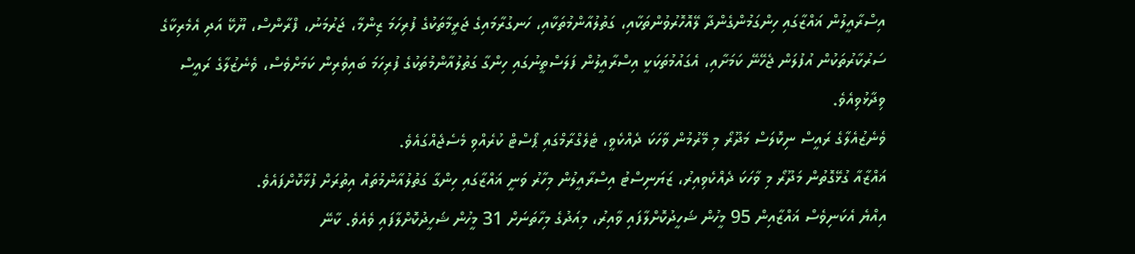އިސްރާއީލުން ޣައްޒާގައި ހިންގަމުންގެންދާ ލޭއޮހޮރުވުންތަކާއި، ގަތުލުއާންމުތަކާއި، ހަނގުރާމައިގެ ޖަރީމާތަކުގެ ފުރިހަމަ ޒިންމާ، ޖަރުމަނު، ފްރާންސް، ޔޫކޭ އަދި އެމެރިކާގެ ސަރުކާރުތަކުން އުފުލަން ޖެހޭނޭ ކަމަށާއި، އެގައުމުތަކަކީ އިސްރާއީލުން ފަލަސްތީނުގައި ހިންގާ ގަތުލުއާންމުތަކުގެ ފުރިހަމަ ބައިވެރިން ކަމަށްވެސް، ވެނެޒުލާގެ ރައީސް ވިދާޅުވިއެވެ.
ވެނެޒުއެލާގެ ރައީސް ނިކޮލަސް މަދޫރޯ މި މޭރުމުން ވާހަކަ ދެއްކެވީ، ޓެލެގްރާމްގައި ޕޯސްޓް ކުރެއްވި މެސެޖެއްގައެވެ.
ޣައްޒާއާ ގުޅޭގޮތުން މަދޫރޯ މި ވާހަކަ ދެއްކެވިއިރު، ޒަޔަނިސްޓު އިސްރާއީލުން މިހާރު ވަނީ ޣައްޒާގައި ހިންގާ ގަތުލުއާންމުތައް އިތުރަށް ފުޅާކޮށްފައެވެ.
އިއްޔެ އެކަނިވެސް ޣައްޒާއިން 95 މީހުން ޝަހީދުކޮށްލާފައި ވާއިރު، މިއަދުގެ މިހާތަނަށް 31 މީހުން ޝަހީދުކޮށްލާފައި ވެއެވެ. ކާނޭ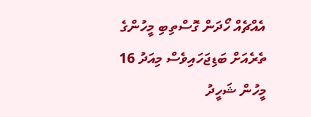އެއްޗެއް ހޯދަން ގޮސްތިބި މީހުންގެ ތެރެއަށް ބަޑިޖަހައިވެސް މިއަދު 16 މީހުން ޝަހީދު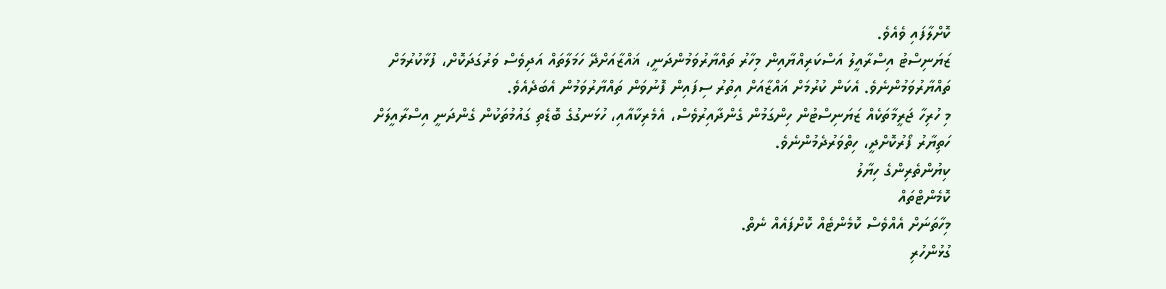ކޮށްލާފައި ވެއެވެ.
ޒަޔަނިސްޓު އިސްރާއީލު އަސްކަރިއްޔާއިން މިހާރު ތައްޔާރުވަމުންދަނީ، ޣައްޒާއަށްދޭ ހަމަލާތައް އަދިވެސް ވަރުގަދަކޮށް، ފުޅާކުރުމަށް ތައްޔާރުވަމުންނެވެ. އެކަން ކުރުމަށް ޣައްޒާއަށް އިތުރު ސިފައިން ފޮނުވަން ތައްޔާރުވަމުން އެބަދެއެވެ.
މި ހުރިހާ ޖަރީމާތަކެއް ޒަޔަނިސްޓުން ހިންގަމުން ގެންދާއިރުވެސް، އެމެރިކާއާއި، ހުޅަނގުގެ ބޮޑެތި ގައުމުތަކުން ގެންދަނީ އިސްރާއީލަށް ހަތިޔާރު ފޯރުކޮށްދީ، ހިތްވަރުދެމުންނެވެ.
ކިޔުންތެރިންގެ ހިޔާލު
ކޮމެންޓްތައް
މިހާތަނަށް އެއްވެސް ކޮމެންޓެއް ކޮށްފައެއް ނެތް.
ގުޅުންހުރި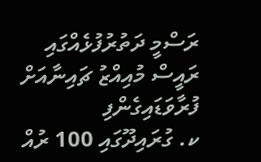ރަސްމީ ދަތުރުފުޅެއްގައި ރައީސް މުއިއްޒު ޗައިނާއަށް ފުރާވަޑައިގެންފި
ކ. ގުރައިދޫގައި 100 ރުއް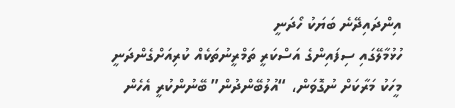އިންދައިދޭނެ ބަޔަކު ހޯދަނީ
ހުޅުމާލޭގައި ސިފައިންގެ އަސްކަރީ ތަމްރީނުތަކެއް ކުރިއަށްގެންދަނީ
މީހަކު މަރާކަށް ނުގޮވަން، “އުލުބޭންދުން” ބޭނުންކުރީ އެހެން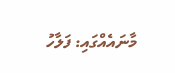މާނައެއްގައި: ފަލާހު